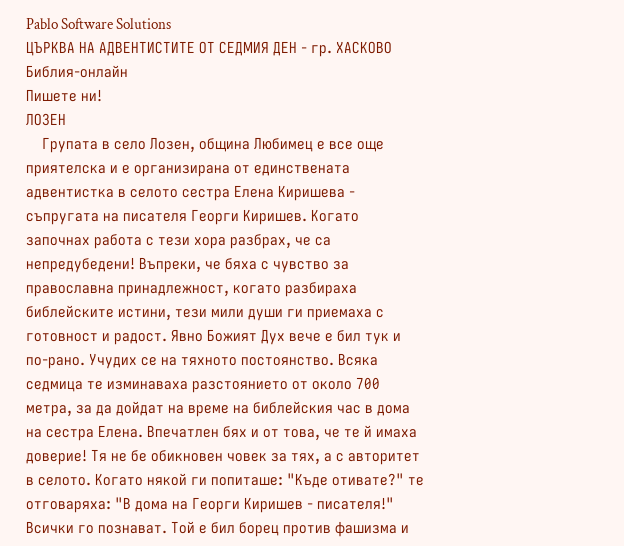Pablo Software Solutions
ЦЪРКВА НА АДВЕНТИСТИТЕ ОТ СЕДМИЯ ДЕН - гр. ХАСКОВО
Библия-онлайн
Пишете ни!
ЛОЗЕН
    Групата в село Лозен, община Любимец е все още приятелска и е организирана от единствената адвентистка в селото сестра Елена Киришева - съпругата на писателя Георги Киришев. Когато започнах работа с тези хора разбрах, че са непредубедени! Въпреки, че бяха с чувство за православна принадлежност, когато разбираха библейските истини, тези мили души ги приемаха с готовност и радост. Явно Божият Дух вече е бил тук и по-рано. Учудих се на тяхното постоянство. Всяка седмица те изминаваха разстоянието от около 700 метра, за да дойдат на време на библейския час в дома на сестра Елена. Впечатлен бях и от това, че те й имаха доверие! Тя не бе обикновен човек за тях, а с авторитет в селото. Когато някой ги попиташе: "Къде отивате?" те отговаряха: "В дома на Георги Киришев - писателя!" Всички го познават. Той е бил борец против фашизма и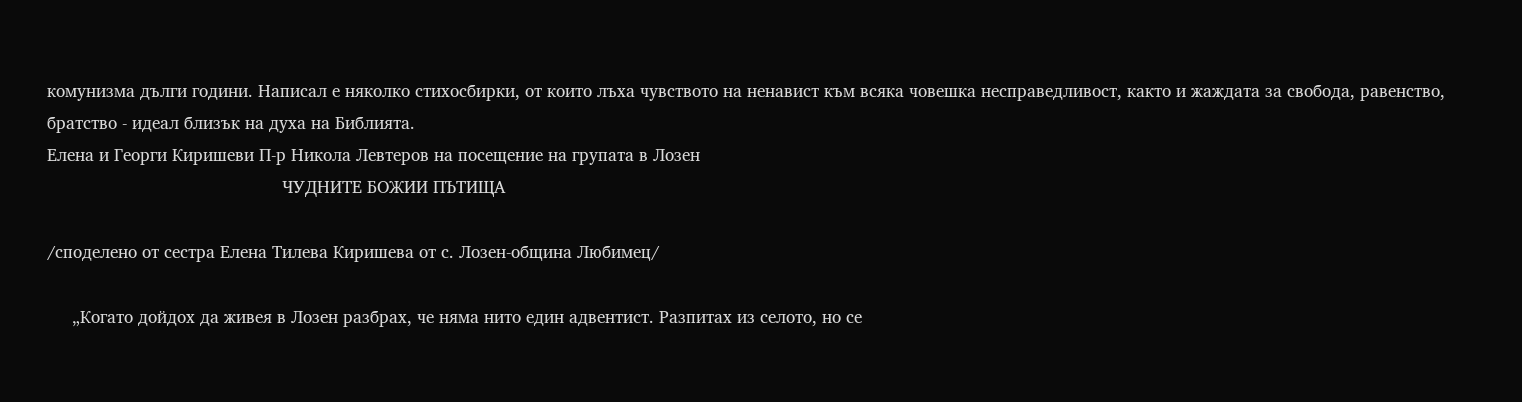комунизма дълги години. Написал е няколко стихосбирки, от които лъха чувството на ненавист към всяка човешка несправедливост, както и жаждата за свобода, равенство, братство - идеал близък на духа на Библията.
Елена и Георги Киришеви П-р Никола Левтеров на посещение на групата в Лозен
                                               ЧУДНИТЕ БОЖИИ ПЪТИЩА

/споделено от сестра Елена Тилева Киришева от с. Лозен-община Любимец/

     „Когато дойдох да живея в Лозен разбрах, че няма нито един адвентист. Разпитах из селото, но се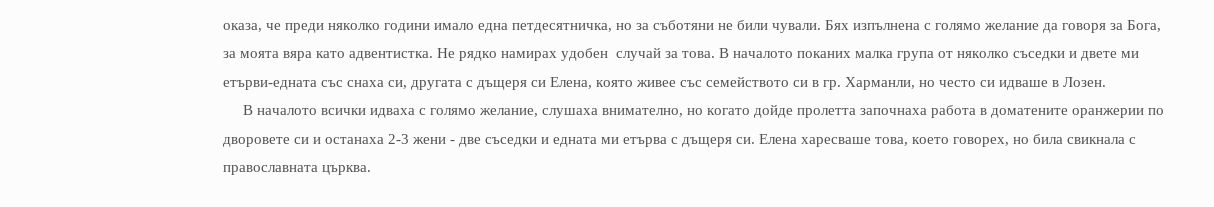оказа, че преди няколко години имало една петдесятничка, но за съботяни не били чували. Бях изпълнена с голямо желание да говоря за Бога, за моята вяра като адвентистка. Не рядко намирах удобен  случай за това. В началото поканих малка група от няколко съседки и двете ми етърви-едната със снаха си, другата с дъщеря си Елена, която живее със семейството си в гр. Харманли, но често си идваше в Лозен.
     В началото всички идваха с голямо желание, слушаха внимателно, но когато дойде пролетта започнаха работа в доматените оранжерии по дворовете си и останаха 2-3 жени - две съседки и едната ми етърва с дъщеря си. Елена харесваше това, което говорех, но била свикнала с православната църква.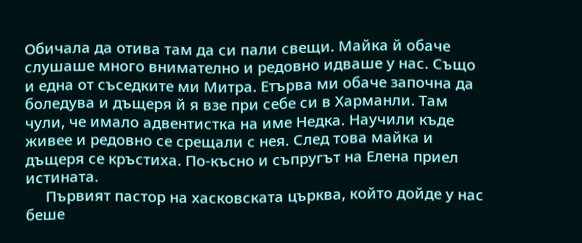Обичала да отива там да си пали свещи. Майка й обаче слушаше много внимателно и редовно идваше у нас. Също и една от съседките ми Митра. Етърва ми обаче започна да боледува и дъщеря й я взе при себе си в Харманли. Там чули, че имало адвентистка на име Недка. Научили къде живее и редовно се срещали с нея. След това майка и дъщеря се кръстиха. По-късно и съпругът на Елена приел истината.
     Първият пастор на хасковската църква, който дойде у нас беше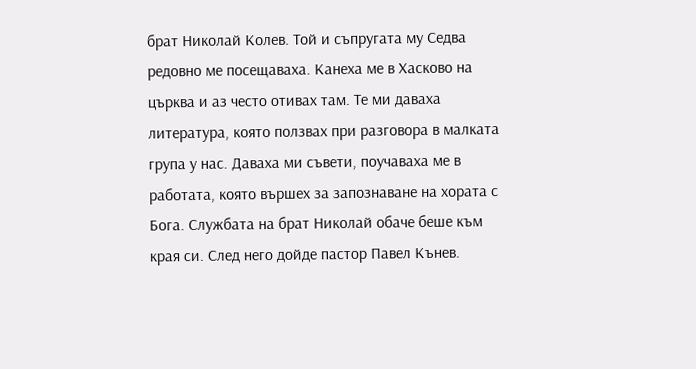брат Николай Колев. Той и съпругата му Седва редовно ме посещаваха. Канеха ме в Хасково на църква и аз често отивах там. Те ми даваха литература, която ползвах при разговора в малката  група у нас. Даваха ми съвети, поучаваха ме в работата, която вършех за запознаване на хората с Бога. Службата на брат Николай обаче беше към края си. След него дойде пастор Павел Кънев.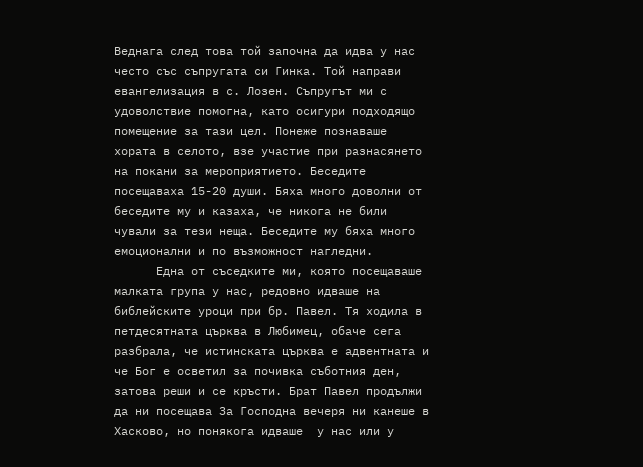Веднага след това той започна да идва у нас често със съпругата си Гинка. Той направи евангелизация в с. Лозен. Съпругът ми с удоволствие помогна, като осигури подходящо помещение за тази цел. Понеже познаваше хората в селото, взе участие при разнасянето на покани за мероприятието. Беседите посещаваха 15-20 души. Бяха много доволни от беседите му и казаха, че никога не били чували за тези неща. Беседите му бяха много емоционални и по възможност нагледни.
      Една от съседките ми, която посещаваше малката група у нас, редовно идваше на библейските уроци при бр. Павел. Тя ходила в петдесятната църква в Любимец, обаче сега разбрала, че истинската църква е адвентната и че Бог е осветил за почивка съботния ден, затова реши и се кръсти. Брат Павел продължи да ни посещава За Господна вечеря ни канеше в Хасково, но понякога идваше  у нас или у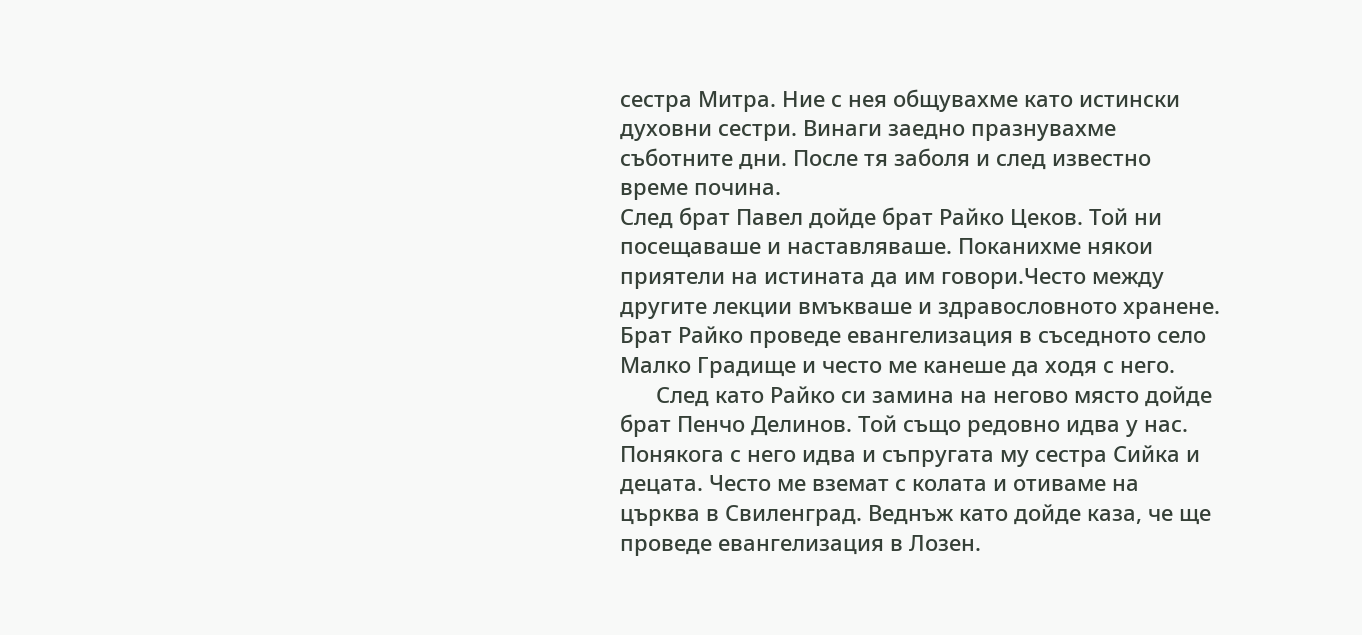сестра Митра. Ние с нея общувахме като истински духовни сестри. Винаги заедно празнувахме съботните дни. После тя заболя и след известно време почина.
След брат Павел дойде брат Райко Цеков. Той ни посещаваше и наставляваше. Поканихме някои приятели на истината да им говори.Често между другите лекции вмъкваше и здравословното хранене. Брат Райко проведе евангелизация в съседното село Малко Градище и често ме канеше да ходя с него.
      След като Райко си замина на негово място дойде брат Пенчо Делинов. Той също редовно идва у нас. Понякога с него идва и съпругата му сестра Сийка и децата. Често ме вземат с колата и отиваме на църква в Свиленград. Веднъж като дойде каза, че ще проведе евангелизация в Лозен.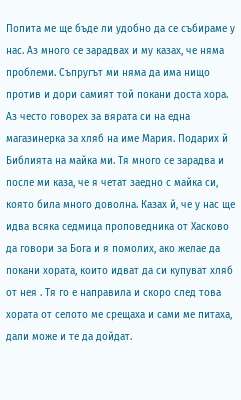Попита ме ще бъде ли удобно да се събираме у нас. Аз много се зарадвах и му казах, че няма проблеми. Съпругът ми няма да има нищо против и дори самият той покани доста хора. Аз често говорех за вярата си на една магазинерка за хляб на име Мария. Подарих й Библията на майка ми. Тя много се зарадва и после ми каза, че я четат заедно с майка си, която била много доволна. Казах й, че у нас ще идва всяка седмица проповедника от Хасково да говори за Бога и я помолих, ако желае да покани хората, които идват да си купуват хляб от нея . Тя го е направила и скоро след това хората от селото ме срещаха и сами ме питаха, дали може и те да дойдат.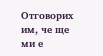Отговорих им, че ще ми е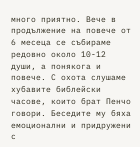много приятно. Вече в продължение на повече от 6 месеца се събираме редовно около 10-12  души, а понякога и повече. С охота слушаме хубавите библейски часове, които брат Пенчо говори. Беседите му бяха емоционални и придружени с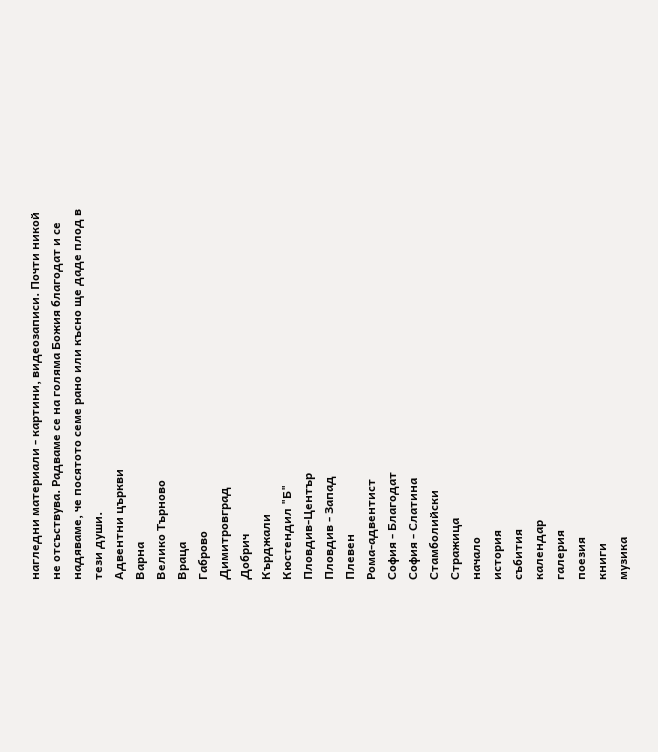нагледни материали - картини, видеозаписи. Почти никой не отсъствува. Радваме се на голяма Божия благодат и се надяваме, че посятото семе рано или късно ще даде плод в тези души.
Адвентни църкви
Варна
Велико Търново
Враца
Габрово
Димитровград
Добрич
Кърджали
Кюстендил "Б"
Пловдив-Център
Пловдив - Запад
Плевен
Рома-адвентист
София - Благодат
София - Слатина
Стамболийски
Стражица
начало
история
събития
календар
галерия
поезия
книги
музика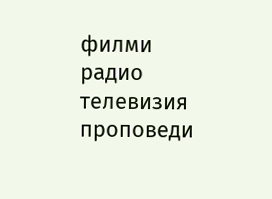филми
радио
телевизия
проповеди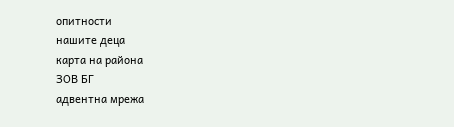опитности
нашите деца
карта на района
ЗОВ БГ
адвентна мрежа